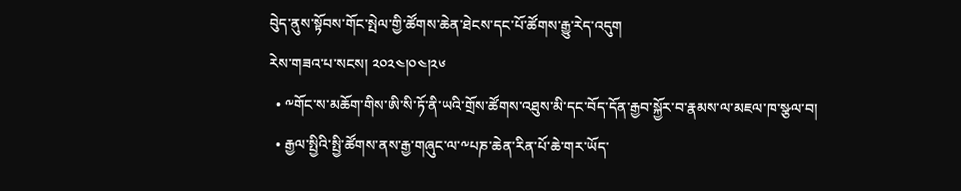བེུད་ནུས་སྟོབས་གོང་སྤེལ་གྱི་ཚོགས་ཆེན་ཐེངས་དང་པོ་ཚོགས་རྒྱུ་རེད་འདུག
རེས་གཟའ་པ་སངས། ༢༠༢༤།༠༤།༢༦
  • ༸གོང་ས་མཆོག་གིས་ཨི་སི་ཏོ་ནི་ཡའི་གྲོས་ཚོགས་འཐུས་མི་དང་བོད་དོན་རྒྱབ་སྐྱོར་བ་རྣམས་ལ་མཇལ་ཁ་སྩལ་བ།
  • རྒྱལ་སྤྱིའི་སྤྱི་ཚོགས་ནས་རྒྱ་གཞུང་ལ་༸པཎ་ཆེན་རིན་པོ་ཆེ་གར་ཡོད་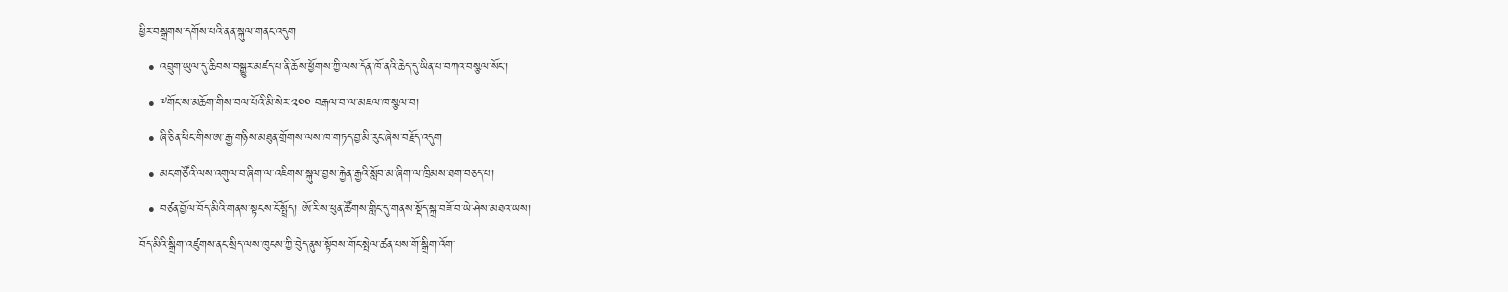ཕྱིར་བསྒྲགས་དགོས་པའི་ནན་སྐུལ་གནང་འདུག
  • འབྲུག་ཡུལ་དུ་ཆིབས་བསྒྱུར་མཛད་པ་ནི་ཆོས་ཕྱོགས་ཀྱི་ལས་དོན་ཁོ་ནའི་ཆེད་དུ་ཡིན་པ་བཀའ་བསྩལ་སོང་།
  • ༸གོང་ས་མཆོག་གིས་བལ་པོའི་མི་སེར་༢༠༠ བརྒལ་བ་ལ་མཇལ་ཁ་སྩལ་བ།
  • ཞི་ཅིན་ཕིང་གིས་ཨ་རྒྱ་གཉིས་མཐུན་གྲོགས་ལས་ཁ་གཏད་བྱ་མི་རུང་ཞེས་བརྗོད་འདུག
  • མང་གཙོའི་ལས་འགུལ་བ་ཞིག་ལ་འཇིགས་སྐུལ་བྱས་རྐྱེན་རྒྱའི་སློབ་མ་ཞིག་ལ་ཁྲིམས་ཐག་བཅད་པ།
  • བཙན་བྱོལ་བོད་མིའི་གནས་སྟངས་ངོ་སྤྲོད། ཨོ་རི་ས་ཕུན་ཚོགས་གླིང་དུ་གནས་སྡོད་སྐྲ་བཟོ་བ་ཡེ་ཤེས་མཐའ་ཡས།
བོད་མིའི་སྒྲིག་འཛུགས་ནང་སྲིད་ལས་ཁུངས་ཀྱི་བེུད་ནུས་སྟོབས་གོང་སྤེལ་ཚན་པས་གོ་སྒྲིག་འོག་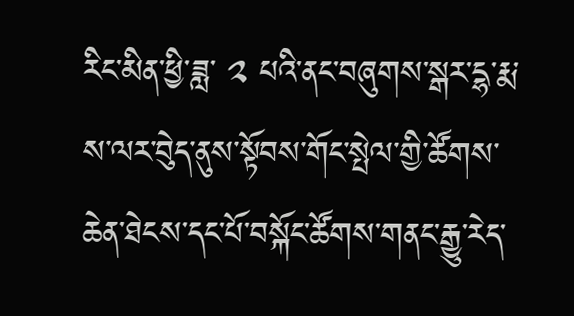རིང་མིན་ཕྱི་ཟླ་ ༢ པའི་ནང་བཞུགས་སྒར་དྷ་རྨ་ས་ལར་བེུད་ནུས་སྟོབས་གོང་སྤེལ་གྱི་ཚོགས་ཆེན་ཐེངས་དང་པོ་བསྐོང་ཚོགས་གནང་རྒྱུ་རེད་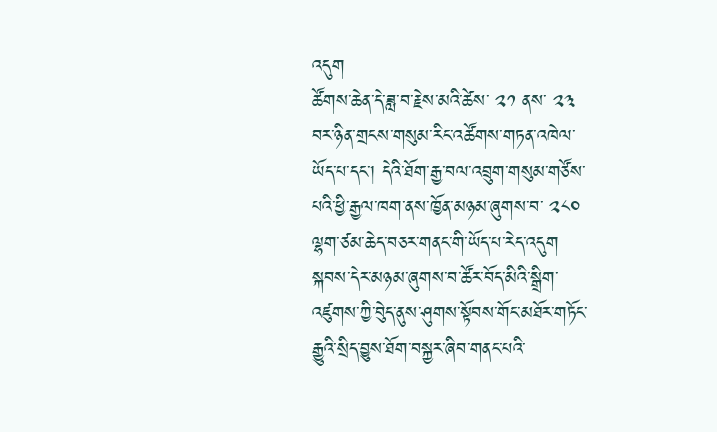འདུག
ཚོགས་ཆེན་དེ་ཟླ་བ་རྗེས་མའི་ཚེས་ ༢༡ ནས་ ༢༣ བར་ཉིན་གྲངས་གསུམ་རིང་འཚོགས་གཏན་འཁེལ་ཡོད་པ་དང་། དེའི་ཐོག་རྒྱ་བལ་འབྲུག་གསུམ་གཙོས་པའི་ཕྱི་རྒྱལ་ཁག་ནས་ཁྱོན་མཉམ་ཞུགས་བ་ ༢༨༠ ལྷག་ཙམ་ཆེད་བཅར་གནང་གི་ཡོད་པ་རེད་འདུག སྐབས་དེར་མཉམ་ཞུགས་བ་ཚོར་བོད་མིའི་སྒྲིག་འཛུགས་ཀྱི་བེུད་ནུས་ཤུགས་སྟོབས་གོང་མཐོར་གཏོང་རྒྱུའི་སྲིད་བྱུས་ཐོག་བསྐྱར་ཞིབ་གནང་པའི་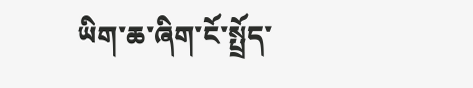ཡིག་ཆ་ཞིག་ངོ་སྤྲོད་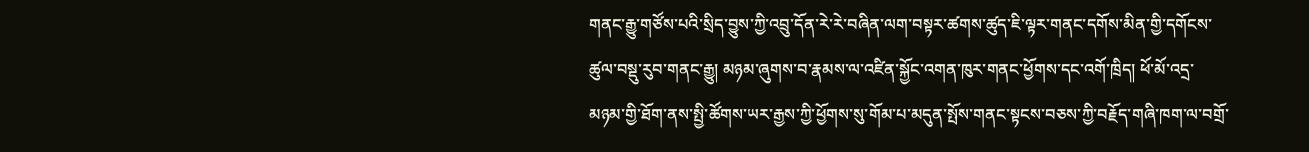གནང་རྒྱུ་གཙོས་པའི་སྲིད་བྱུས་ཀྱི་འབྲུ་དོན་རེ་རེ་བཞིན་ལག་བསྟར་ཚགས་ཚུད་ཇི་ལྟར་གནང་དགོས་མིན་གྱི་དགོངས་ཚུལ་བསྡུ་རུབ་གནང་རྒྱུ། མཉམ་ཞུགས་བ་རྣམས་ལ་འཛིན་སྐྱོང་འགན་ཁུར་གནང་ཕྱོགས་དང་འགོ་ཁྲིད། ཕོ་མོ་འདྲ་མཉམ་གྱི་ཐོག་ནས་སྤྱི་ཚོགས་ཡར་རྒྱས་ཀྱི་ཕྱོགས་སུ་གོམ་པ་མདུན་སྤོས་གནང་སྟངས་བཅས་ཀྱི་བརྗོད་གཞི་ཁག་ལ་བགྲོ་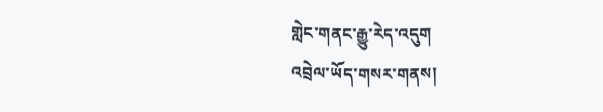གླེང་གནང་རྒྱུ་རེད་འདུག
འབྲེལ་ཡོད་གསར་གནས།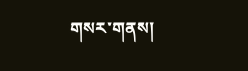གསར་གནས།